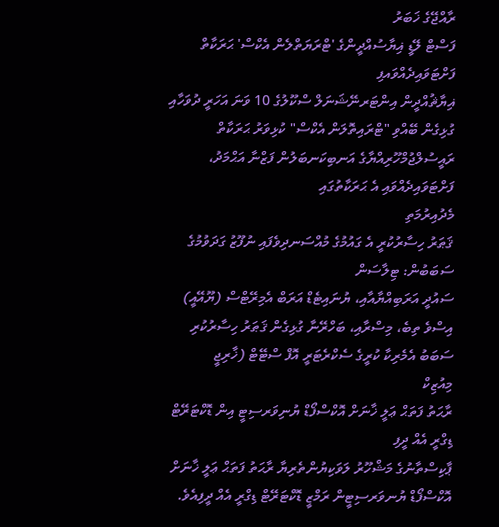ރާއްޖޭގެ ޚަބަރު
ފަސްޓް ލޭޑީ ޣިޔާސުއްދީންގެ 'ޓްރަޔަތްލެން އެކްސް' ޙަރަކާތް ފަށްޓަވައިދެއްވައފި
ޣިޔާޘުއްދީން އިންޓަރނޭޝަނަލް ސްކޫލުގެ 10 ވަނަ އަހަރީ ދުވަހާއި ގުޅިގެން ބޭއްވި "ޓްރައިތޮލަން އެކްސް" ކުޅިވަރު ޙަރަކާތް ރައީސުލްޖުމްހޫރިއްޔާގެ އަނބިކަނބަލުން ފަޒްނާ އަޙްމަދު، ފަށްޓަވައިދެއްވައި އެ ޙަރަކާތުގައި
މެދުއިރުމަތި
ޤަޠަރު ހިސާރުކުރީ އެ ގައުމުގެ މުއްސަނދިވެފައި ނުފޫޒު ގަދަވުމުގެ ސަބަބުން: ޓިލާސަން
ސައުދީ އަރަބިއްޔާއާއި، ޔުނައިޓެޑް އަރަބް އެމިރޭޓްސް (ޔޫއޭއީ) އިސްވެ ތިބެ، މިސްރާއި، ބަހްރޭނާ ގުޅިގެން ޤަޠަރު ހިސާރުކުރި ސަބަބު އެމެރިކާ ކުރީގެ ސެކްރެޓަރީ އޮފް ސްޓޭޓް (ޚާރިޖީ
މިއުޒިކް
ރާޙަތު ފަތަޙް ޢަލީ ޚާނަށް އޮކްސްފޯޑް ޔުނިވަރސިޓީ އިން ޑޮކްޓަރޭޓް ޑިގްރީ އެއް ދީފި
ޕާކިސްތާނުގެ މަޝްހޫރު ލަވަކިޔުންތެރިޔާ ރާޙަތު ފަތަޙް ޢަލީ ޚާނަށް އޮކްސްފޯޑް ޔުނވަރސިޓީން ރަމްޒީ ޑޮކްޓަރޭޓް ޑިގްރީ އެއް ދީފިއެވެ.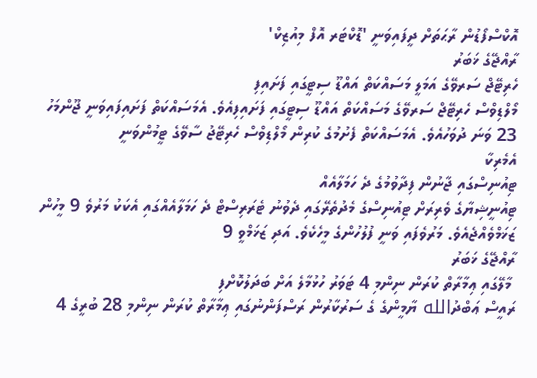އޮކްސްފޯޑުން ރާޙަތަށް ދީފައިވަނީ 'ޑޮކްޓަރ އޮފް މިއުޒިކް'
ރާއްޖޭގެ ޚަބަރު
ހެރިޓޭޖް ސަރވޭގެ އަމަލީ މަސައްކަތް އައްޑޫ ސިޓީގައި ފަށައިފި
މޯލްޑިވްސް ހެރިޓޭޖް ސަރވޭގެ މަސައްކަތް އައްޑޫ ސިޓީގައި ފަށައިފިއެވެ. އެމަސައްކަތް ފަށައިފައިވަނީ ޖޫންމަހު 23 ވަނަ ދުވަހުއެވެ. އެމަސައްކަތް ފެށުމުގެ ކުރިން މޯލްޑިވްސް ހެރިޓޭޖު ސާވޭގެ ޓީމުންވަނީ
އެމެރިކާ
ޓިއުނިސްގައި ޖާނުން ފިދާވުމުގެ ދެ ހަމަލާއެއް
ޓިއުނީޝިޔާގެ ވެރިރަށް ޓިއުނިސްގެ މެދުތެރޭގައި ދެވުނު ޓެރަރިސްޓް ދެ ހަމަލާއެއްގައި އެކަކު މަރުވެ 9 މީހުން ޒަޚަމްވެއްޖެއެވެ. މަރުވެފައި ވަނީ ފުލުހުންގެ މީހެކެވެ. އަދި ޒަޚަމްވީ 9
ރާއްޖޭގެ ޚަބަރު
 މާލޭގައި ޢިމާރާތް ކުރަން ނިންމި 4 ޓަވަރު ހުޅުމާލެ އަށް ބަދަލުކޮށްފި
ރައީސް ޢަބްދުالله ޔާމީންގެ ގެ ސަރުކާރުން ރަސްފަންނުގައި ޢިމާރާތް ކުރަން ނިންމި 28 ބުރީގެ 4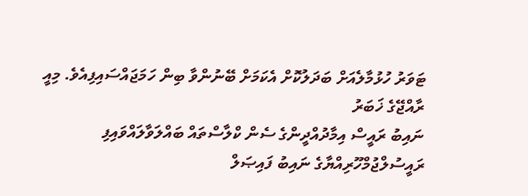ޓަވަރު ހުޅުމާލެއަށް ބަދަލުކޮށް އެކަމަށް ބޭނުންވާ ބިން ހަމަޖައްސައިފިއެވެ. މިއީ
ރާއްޖޭގެ ޚަބަރު
ނައިބު ރައީސް އިމާދުއްދީންގެ ސެން ކްލާސްތައް ބައްލަވާލައްވައިފި
ރައީސުލްޖުމްހޫރިއްޔާގެ ނައިބު ފައިޞަލް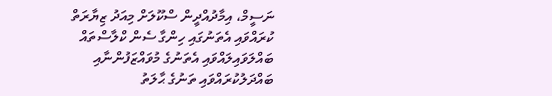ނަސީމް، އިމާދުއްދީން ސްކޫލަށް މިއަދު ޒިޔާރަތް ކުރައްވައި އެތަނުގައި ހިންގާ ސެން ކްލާސްތައް ބައްލަވައިލައްވައި އެތަނުގެ މުވައްޒަފުންނާއި ބައްދަލުކުރައްވައި ތަނުގެ ޙާލަތު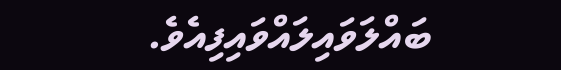ބައްލަވައިލައްވައިފިއެވެ.